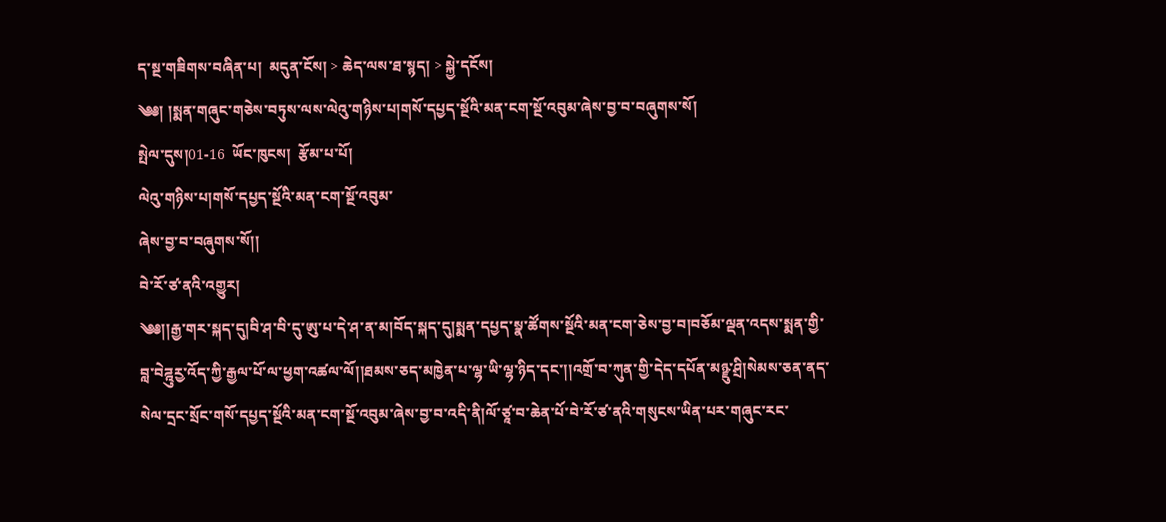ད་སྔ་གཟིགས་བཞིན་པ།  མདུན་ངོས། > ཆེད་ལས་ཐ་སྙད། > སྐྱེ་དངོས།
༄༅། །སྨན་གཞུང་གཅེས་བཏུས་ལས་ལེའུ་གཉིས་པ།གསོ་དཔྱད་སྔོའི་མན་ངག་སྔོ་འབུམ་ཞེས་བྱ་བ་བཞུགས་སོ།
སྤེལ་དུས།01-16  ཡོང་ཁུངས།  རྩོམ་པ་པོ།
ལེའུ་གཉིས་པ།གསོ་དཔྱད་སྔོའི་མན་ངག་སྔོ་འབུམ་
ཞེས་བྱ་བ་བཞུགས་སོ།།
བེ་རོ་ཙ་ནའི་འགྱུར།
༄༅།།རྒྱ་གར་སྐད་དུ།བི་ཤ་བི་དུ་ཨུ་པ་དེ་ཤ་ན་མ།བོད་སྐད་དུ།སྨན་དཔྱད་སྣ་ཚོགས་སྔོའི་མན་ངག་ཅེས་བྱ་བ།བཅོམ་ལྡན་འདས་སྨན་གྱི་བླ་བེཌྰུརྱ་འོད་ཀྱི་རྒྱལ་པོ་ལ་ཕྱག་འཚལ་ལོ།།ཐམས་ཅད་མཁྱེན་པ་ལྷ་ཡི་ལྷ་ཉིད་དང་།།འགྲོ་བ་ཀུན་གྱི་དེད་དཔོན་མཉྫུ་ཤྲི།སེམས་ཅན་ནད་སེལ་དྲང་སྲོང་གསོ་དཔྱད་སྔོའི་མན་ངག་སྔོ་འབུམ་ཞེས་བྱ་བ་འདི་ནི།ལོ་ཙཱ་བ་ཆེན་པོ་བེ་རོ་ཙ་ནའི་གསུངས་ཡིན་པར་གཞུང་རང་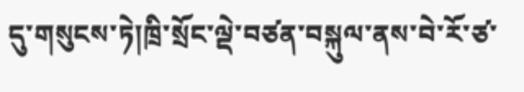དུ་གསུངས་ཏེ།ཁྲི་སྲོང་ལྡེ་བཙན་བསྐུལ་ནས་བེ་རོ་ཙ་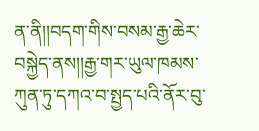ན་ནི།།བདག་གིས་བསམ་རྒྱ་ཆེར་བསྐྱེད་ནས།།རྒྱ་གར་ཡུལ་ཁམས་ཀུན་ཏུ་དཀའ་བ་སྤྱད་པའི་ནོར་བུ་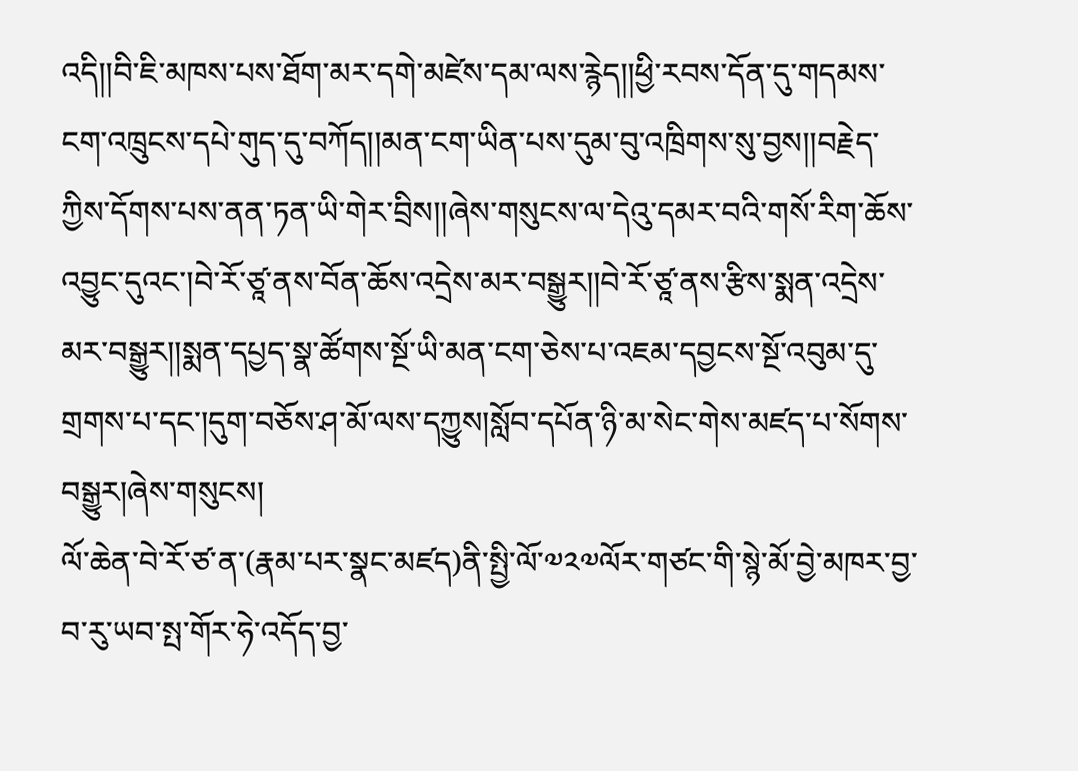འདི།།བི་ཇི་མཁས་པས་ཐོག་མར་དགེ་མཛེས་དམ་ལས་རྙེད།།ཕྱི་རབས་དོན་དུ་གདམས་ངག་འཁྲུངས་དཔེ་གུད་དུ་བཀོད།།མན་ངག་ཡིན་པས་དུམ་བུ་འཁྲིགས་སུ་བྱས།།བརྗེད་ཀྱིས་དོགས་པས་ནན་ཏན་ཡི་གེར་བྲིས།།ཞེས་གསུངས་ལ་དེའུ་དམར་བའི་གསོ་རིག་ཆོས་འབྱུང་དུའང་།བེ་རོ་ཙཱ་ནས་བོན་ཆོས་འདྲེས་མར་བསྒྱུར།།བེ་རོ་ཙཱ་ནས་རྩིས་སྨན་འདྲེས་མར་བསྒྱུར།།སྨན་དཔྱད་སྣ་ཚོགས་སྔོ་ཡི་མན་ངག་ཅེས་པ་འཇམ་དབྱངས་སྔོ་འབུམ་དུ་གྲགས་པ་དང་།དུག་བཅོས་ཤ་མོ་ལས་དཀྱུས།སློབ་དཔོན་ཉི་མ་སེང་གེས་མཛད་པ་སོགས་བསྒྱུར།ཞེས་གསུངས།
ལོ་ཆེན་བེ་རོ་ཙ་ན་(རྣམ་པར་སྣང་མཛད)ནི་སྤྱི་ལོ་༧༢༧ལོར་གཙང་གི་སྙེ་མོ་བྱེ་མཁར་བྱ་བ་རུ་ཡབ་སྤ་གོར་ཧེ་འདོད་བྱ་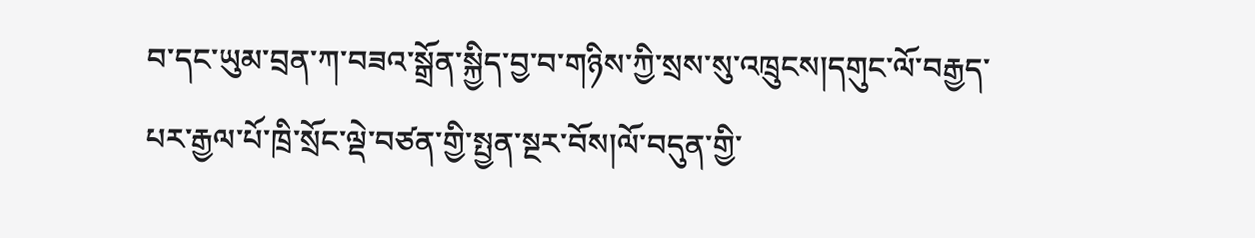བ་དང་ཡུམ་བྲན་ཀ་བཟའ་སྒྲོན་སྐྱིད་བྱ་བ་གཉིས་ཀྱི་སྲས་སུ་འཁྲུངས།དགུང་ལོ་བརྒྱད་པར་རྒྱལ་པོ་ཁྲི་སྲོང་ལྡེ་བཙན་གྱི་སྤྱན་སྔར་བོས།ལོ་བདུན་གྱི་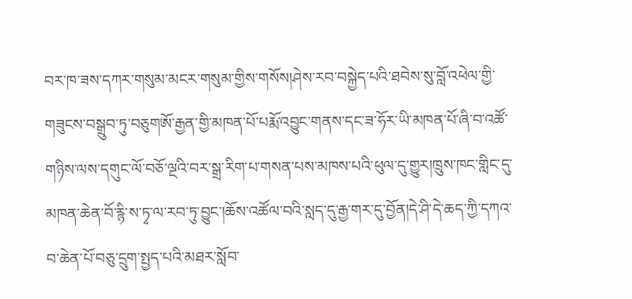བར་ཁ་ཟས་དཀར་གསུམ་མངར་གསུམ་གྱིས་གསོས།ཤེས་རབ་བསྐྱེད་པའི་ཐབེས་སུ་བློ་འཕེལ་གྱི་གཟུངས་བསྒྲུབ་ཏུ་བཅུགཨོ་རྒྱན་གྱི་མཁན་པོ་པརྨོ་འབྱུང་གནས་དང་ཟ་ཧོར་ཡི་མཁན་པོ་ཞི་བ་འཚོ་གཉིས་ལས་དགུང་ལོ་བཅོ་ལྔའི་བར་སྒྲ་རིག་པ་གསན་པས་མཁས་པའི་ཕུལ་དུ་གྱུར།ཁྲུས་ཁང་གླིང་དུ་མཁན་ཆེན་བོ་རྙི་ས་ཏྭ་ལ་རབ་ཏུ་བྱུང་།ཆོས་འཚོལ་བའི་སླད་དུ་རྒྱ་གར་དུ་བྱོན།དེ་ཤི་དེ་ཆད་ཀྱི་དཀའ་བ་ཆེན་པོ་བཅུ་དྲུག་སྤྱད་པའི་མཐར་སློབ་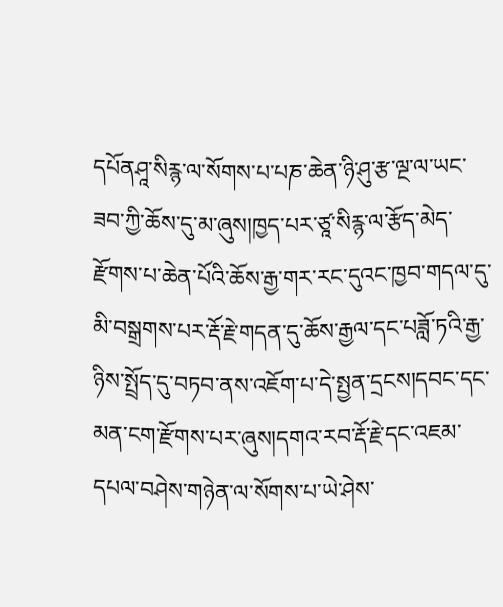དཔོནཤཱ་སིརྙ་ལ་སོགས་པ་པཎ་ཆེན་ཉི་ཤུ་རྩ་ལྔ་ལ་ཡང་ཟབ་ཀྱི་ཆོས་དུ་མ་ཞུས།ཁྱད་པར་ཙཱ་སིརྙ་ལ་རྩོད་མེད་རྫོགས་པ་ཆེན་པོའི་ཆོས་རྒྱ་གར་རང་དུའང་ཁྱབ་གདལ་དུ་མི་བསྒྲགས་པར་རྡོ་རྗེ་གདན་དུ་ཆོས་རྒྱལ་དང་པཟློ་ཏའི་རྒྱ་ཉིས་སྤྲོད་དུ་བཏབ་ནས་འཇོག་པ་དེ་སྤྱན་དྲངས།དབང་དང་མན་ངག་རྫོགས་པར་ཞུས།དགའ་རབ་རྡོ་རྗེ་དང་འཇམ་དཔལ་བཤེས་གཉེན་ལ་སོགས་པ་ཡེ་ཤེས་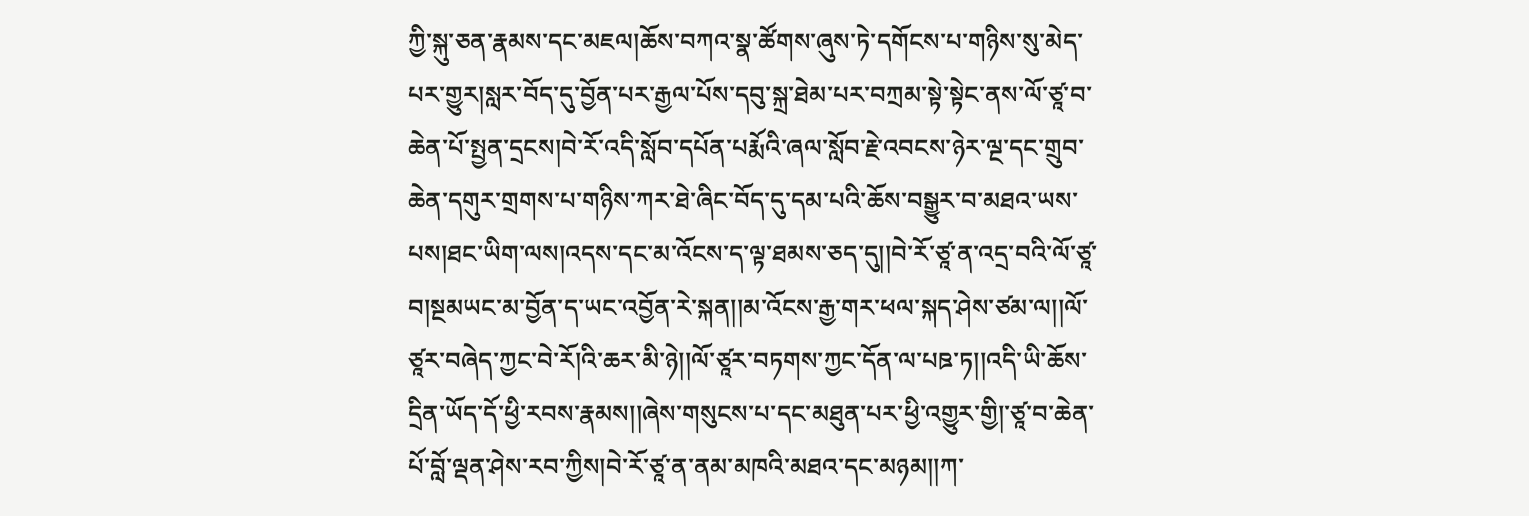ཀྱི་སྐུ་ཅན་རྣམས་དང་མཇལ།ཆོས་བཀའ་སྣ་ཚོགས་ཞུས་ཏེ་དགོངས་པ་གཉིས་སུ་མེད་པར་གྱུར།སླར་བོད་དུ་བྱོན་པར་རྒྱལ་པོས་དབུ་སྐྲ་ཐེམ་པར་བཀྲམ་སྟེ་སྟེང་ནས་ལོ་ཙཱ་བ་ཆེན་པོ་སྤྱན་དྲངས།བེ་རོ་འདི་སློབ་དཔོན་པརྨོའི་ཞལ་སློབ་རྗེ་འབངས་ཉེར་ལྔ་དང་གྲུབ་ཆེན་དགུར་གྲགས་པ་གཉིས་ཀར་ཐེ་ཞིང་བོད་དུ་དམ་པའི་ཆོས་བསྒྱུར་བ་མཐའ་ཡས་པས།ཐང་ཡིག་ལས།འདས་དང་མ་འོངས་ད་ལྟ་ཐམས་ཅད་དུ།།བེ་རོ་ཙཱ་ན་འདྲ་བའི་ལོ་ཙཱ་བ།སྔམཡང་མ་བྱོན་ད་ཡང་འབྱོན་རེ་སྐན།།མ་འོངས་རྒྱ་གར་ཕལ་སྐད་ཤེས་ཙམ་ལ།།ལོ་ཙཱར་བཞེད་ཀྱང་བེ་རོ།འི་ཆར་མི་ཉེ།།ལོ་ཙཱར་བཏགས་ཀྱང་དོན་ལ་པཋ་ཏ།།འདི་ཡི་ཆོས་དྲིན་ཡོད་དོ་ཕྱི་རབས་རྣམས།།ཞེས་གསུངས་པ་དང་མཐུན་པར་ཕྱི་འགྱུར་གྱི།་ཙཱ་བ་ཆེན་པོ་བློ་ལྡན་ཤེས་རབ་ཀྱིས།བེ་རོ་ཙཱ་ན་ནམ་མཁའི་མཐའ་དང་མཉམ།།ཀ་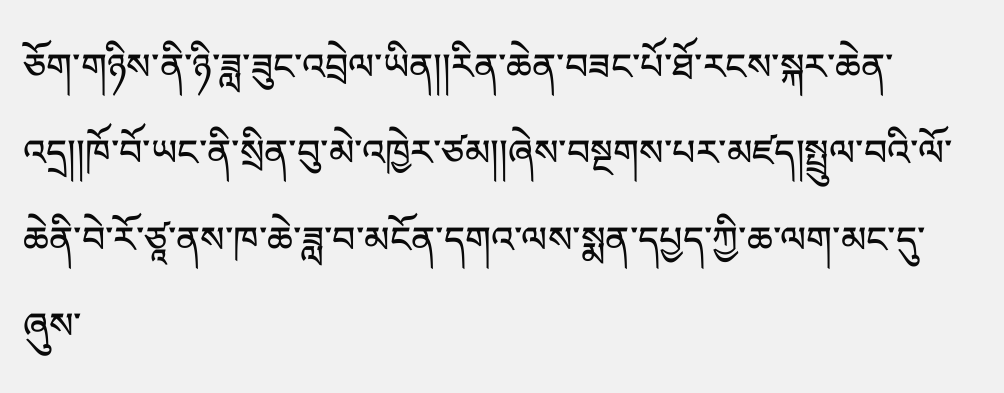ཅོག་གཉིས་ནི་ཉི་ཟླ་ཟུང་འབྲེལ་ཡིན།།རིན་ཆེན་བཟང་པོ་ཐོ་རངས་སྐར་ཆེན་འདྲ།།ཁོ་བོ་ཡང་ནི་སྲིན་བུ་མེ་འཁྱེར་ཙམ།།ཞེས་བསྔགས་པར་མཛད།སྤྲུལ་བའི་ལོ་ཆེནི་བེ་རོ་ཙཱ་ནས་ཁ་ཆེ་ཟླ་བ་མངོན་དགའ་ལས་སྨན་དཔྱད་ཀྱི་ཆ་ལག་མང་དུ་ཞུས་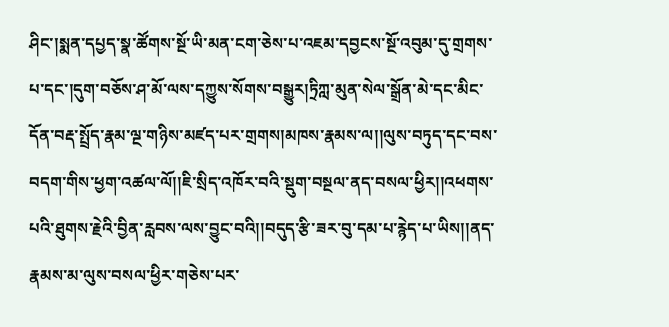ཤིང་།སྨན་དཔྱད་སྣ་ཚོགས་སྔོ་ཡི་མན་ངག་ཅེས་པ་འཇམ་དབྱངས་སྔོ་འབུམ་དུ་གྲགས་པ་དང་།དུག་བཅོས་ཤ་མོ་ལས་དཀྱུས་སོགས་བསྒྱུར།ཏྲིཀླ་མུན་སེལ་སྒྲོན་མེ་དང་མིང་དོན་བརྡ་སྤྲོད་རྣམ་ལྔ་གཉིས་མཛད་པར་གྲགས།མཁས་རྣམས་ལ།།ལུས་བཏུད་དང་བས་བདག་གིས་ཕྱག་འཚལ་ལོ།།ཇི་སྲིད་འཁོར་བའི་སྡུག་བསྔལ་ནད་བསལ་ཕྱིར།།འཕགས་པའི་ཐུགས་རྗེའི་བྱིན་རླབས་ལས་བྱུང་བའི།།བདུད་རྩི་ཟར་བུ་དམ་པ་རྙེད་པ་ཡིས།།ནད་རྣམས་མ་ལུས་བསལ་ཕྱིར་གཅེས་པར་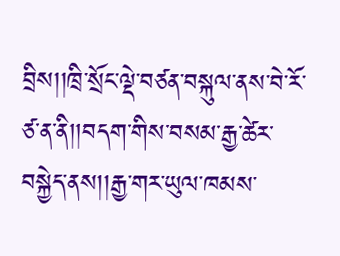བྲིས།།ཁྲི་སྲོང་ལྡེ་བཙན་བསྐུལ་ནས་བེ་རོ་ཙ་ན་ནི།།བདག་གིས་བསམ་རྒྱ་ཚེར་བསྐྱེད་ནས།།རྒྱ་གར་ཡུལ་ཁམས་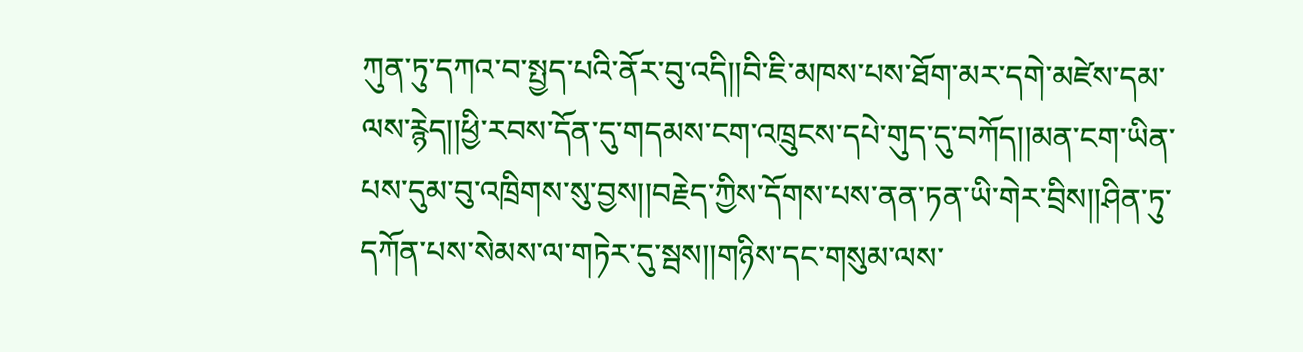ཀུན་ཏུ་དཀའ་བ་སྤྱད་པའི་ནོར་བུ་འདི།།བི་ཇི་མཁས་པས་ཐོག་མར་དགེ་མཛེས་དམ་ལས་རྙེད།།ཕྱི་རབས་དོན་དུ་གདམས་ངག་འཁྲུངས་དཔེ་གུད་དུ་བཀོད།།མན་ངག་ཡིན་པས་དུམ་བུ་འཁྲིགས་སུ་བྱས།།བརྗེད་ཀྱིས་དོགས་པས་ནན་ཏན་ཡི་གེར་བྲིས།།ཤིན་ཏུ་དཀོན་པས་སེམས་ལ་གཏེར་དུ་སྦས།།གཉིས་དང་གསུམ་ལས་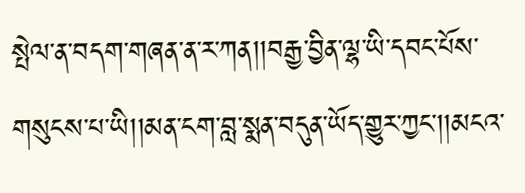སྤེལ་ན་བདག་གཞན་ན་ར་ཀན།།བརྒྱ་བྱིན་ལྷ་ཡི་དབང་པོས་གསུངས་པ་ཡི།།མན་ངག་བླ་སྨན་བདུན་ཡོད་གྱུར་ཀྱང་།།མངའ་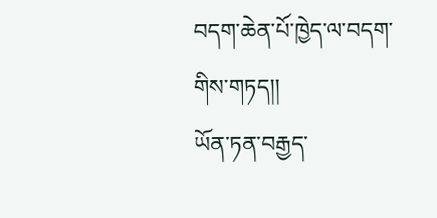བདག་ཆེན་པོ་ཁྱེད་ལ་བདག་གིས་གཏད།།
ཡོན་ཏན་བརྒྱད་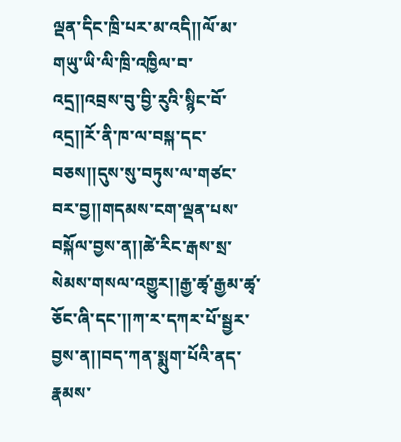ལྡན་དིང་ཁྲི་པར་མ་འདི།།ལོ་མ་གཡུ་ཡི་ལི་ཁྲི་འཁྱིལ་བ་འདྲ།།འབྲས་བུ་བྱི་རུའི་སྙིང་བོ་འདྲ།།རོ་ནི་ཁ་ལ་བསྐ་དང་བཅས།།དུས་སུ་བཏུས་ལ་གཙང་བར་བྱ།།གདམས་ངག་ལྡན་པས་བསྐོལ་བྱས་ན།།ཚེ་རིང་རྒས་སྲ་སེམས་གསལ་འགྱུར།།རྒྱ་ཚྭ་རྒྱམ་ཚྭ་ཅོང་ཞི་དང་།།ཀ་ར་དཀར་པོ་སྦྱར་བྱས་ན།།བད་ཀན་སྨུག་པོའི་ནད་རྣམས་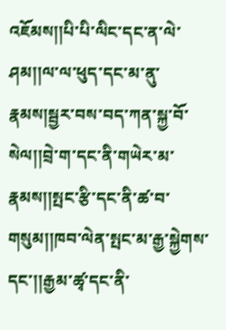འཇོམས།།པི་པི་ལིང་དང་ན་ལེ་ཤམ།།ལ་ལ་ཕུད་དང་མ་ནུ་རྣམས།སྦྱར་བས་བད་ཀན་སྐྱ་བོ་སེལ།།བྲེ་ག་དང་ནི་གཡེར་མ་རྣམས།།སྤང་རྩི་དང་ནི་ཚ་བ་གསུམ།།ཁབ་ལེན་སྤང་མ་རྒྱ་སྐྱེགས་དང་།།རྒྱམ་ཚྭ་དང་ནི་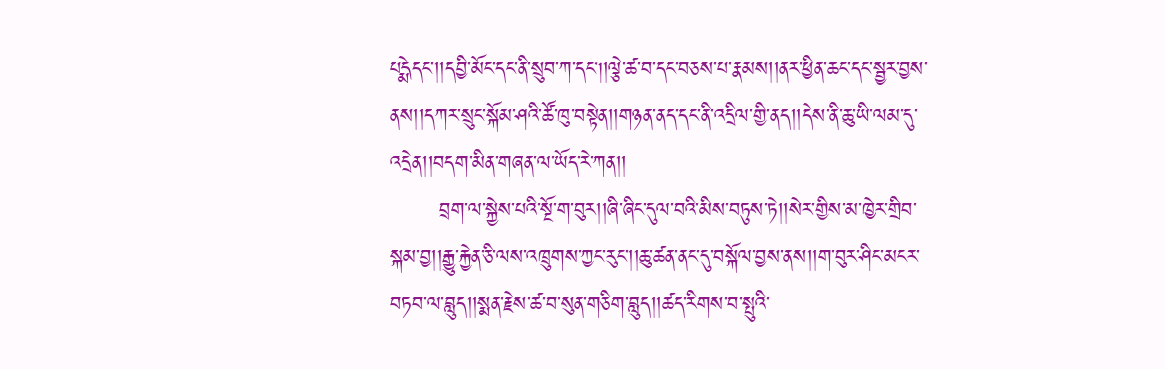པདྨེདང་།།དབྱི་མོང་དང་ནི་སྲུབ་ཀ་དང།།ལྕེ་ཚ་བ་དང་བཅས་པ་རྣམས།།ནར་ཕྱིན་ཆང་དང་སྦྱར་བྱས་ནས།།དཀར་སྲུང་སྐོམ་ཤའི་ཚོ་ཁུ་བསྟེན།།གཉན་ནད་དང་ནི་འདྲིལ་གྱི་ནད།།དེས་ནི་ཆུ་ཡི་ལམ་དུ་འདྲེན།།བདག་མིན་གཞན་ལ་ཡོད་རེ་ཀན།།
       བྲག་ལ་སྐྱེས་པའི་སྔོ་ག་བུར།།ཞི་ཞིང་དུལ་བའི་མིས་བཏུས་ཏེ།།སེར་གྱིས་མ་ཁྱེར་གྲིབ་སྐམ་བྱ།།རྒྱུ་རྐྱེན་ཅི་ལས་འཁྲུགས་ཀྱང་རུང་།།ཆུ་ཚན་ནང་དུ་བསྐོལ་བྱས་ནས།།ག་བུར་ཤིང་མངར་བཏབ་ལ་བླུད།།སྨན་རྗེས་ཚ་བ་སུན་གཅིག་བླུད།།ཚད་རིགས་བ་སྤུའི་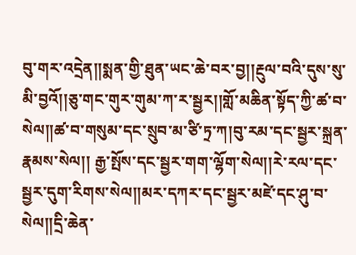བུ་གར་འདྲེན།།སྨན་གྱི་ཐུན་ཡང་ཆེ་བར་བྱ།།རྔུལ་བའི་དུས་སུ་མི་བྱའོ།།ཅུ་གང་གུར་གུམ་ཀ་ར་སྦྱར།།གློ་མཆིན་སྟོད་ཀྱི་ཚ་བ་སེལ།།ཚ་བ་གསུམ་དང་སྲུབ་མ་ཙི་ཏྲ་ཀ།བུ་རམ་དང་སྦྱར་སྐྲན་རྣམས་སེལ།། རྒྱ་སྤོས་དང་སྦྱར་གག་ལྷོག་སེལ།།རེ་རལ་དང་སྦྱར་དུག་རིགས་སེལ།།མར་དཀར་དང་སྦྱར་མཛེ་དང་ཤུ་བ་སེལ།།དྲི་ཆེན་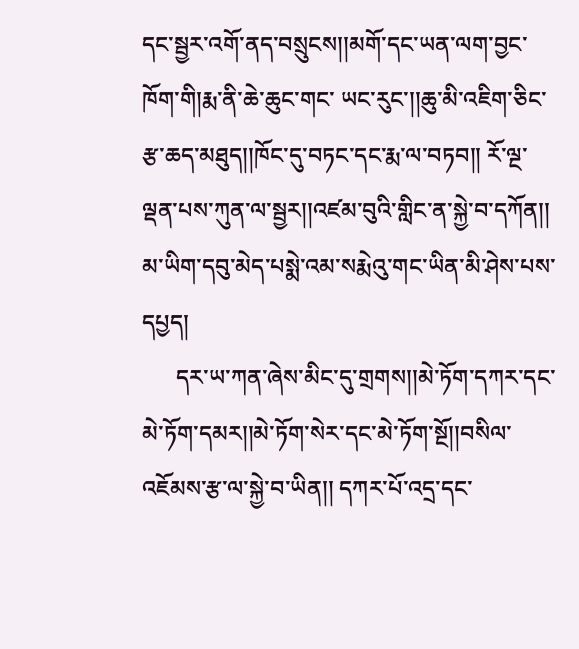དང་སྦྱར་འགོ་ནད་བསྲུངས།།མགོ་དང་ཡན་ལག་བྱང་ཁོག་གི།རྨ་ནི་ཆེ་ཆུང་གང་ ཡང་རུང་།།ཆུ་མི་འཇིག་ཅིང་རྩ་ཆད་མཐུད།།ཁོང་དུ་བཏང་དང་རྨ་ལ་བཏབ།། རོ་ལྔ་ལྡན་པས་ཀུན་ལ་སྦྱར།།འཛམ་བུའི་གླིང་ན་སྐྱེ་བ་དཀོན།།
མ་ཡིག་དབུ་མེད་པསྨེ་འམ་སརྨེའུ་གང་ཡིན་མི་ཤེས་པས་དཔྱད།
      དར་ཡ་ཀན་ཞེས་མིང་དུ་གྲགས།།མེ་ཏོག་དཀར་དང་མེ་ཏོག་དམར།།མེ་ཏོག་སེར་དང་མེ་ཏོག་སྔོ།།བསིལ་འཇོམས་རྩ་ལ་སྐྱེ་བ་ཡིན།། དཀར་པོ་འདྲ་དང་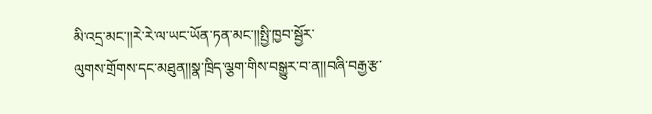མི་འདྲ་མང་།།རེ་རེ་ལ་ཡང་ཡོན་ཏན་མང་།།སྤྱི་ཁྱབ་སྦྱོར་
ལུགས་གྲོགས་དང་མཐུན།།སྣ་ཁྲིད་ལྕག་གིས་བསྒྱུར་བ་ན།།བཞི་བརྒྱ་རྩ་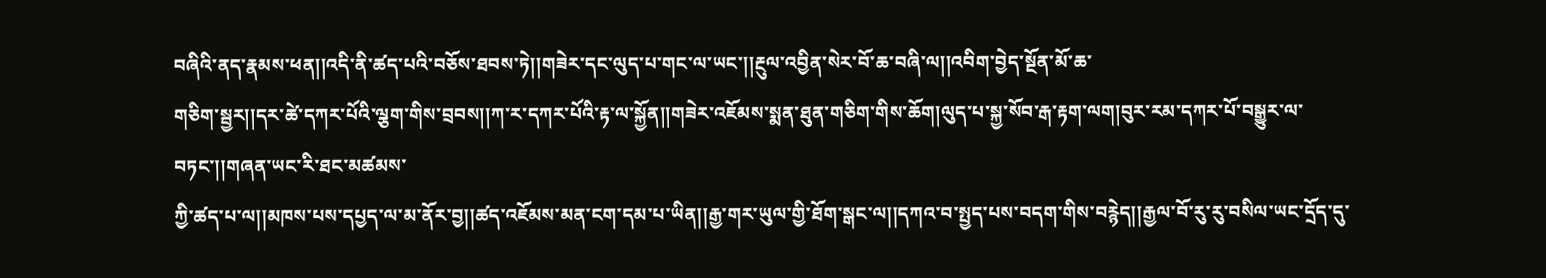བཞིའི་ནད་རྣམས་ཕན།།འདི་ནི་ཚད་པའི་བཅོས་ཐབས་ཏེ།།གཟེར་དང་ལུད་པ་གང་ལ་ཡང་།།རྔུལ་འབྱིན་སེར་བོ་ཆ་བཞི་ལ།།འབིག་བྱེད་སྔོན་མོ་ཆ་
གཅིག་སྦྱར།།དར་ཚེ་དཀར་པོའི་ལྕག་གིས་བྲབས།།ཀ་ར་དཀར་པོའི་རྟ་ལ་སྐྱོན།།གཟེར་འཇོམས་སྨན་ཐུན་གཅིག་གིས་ཆོག།ལུད་པ་སྐྱ་སོབ་རྒ་རྟག་ལག།བུར་རམ་དཀར་པོ་བསྒྱུར་ལ་བཏང་།།གཞན་ཡང་རི་ཐང་མཚམས་
ཀྱི་ཚད་པ་ལ།།མཁས་པས་དཔྱད་ལ་མ་ནོར་བྱ།།ཚད་འཇོམས་མན་ངག་དམ་པ་ཡིན།།རྒྱ་གར་ཡུལ་གྱི་ཐོག་སྒང་ལ།།དཀའ་བ་སྤྱད་པས་བདག་གིས་བརྙེད།།རྒྱལ་བོ་རུ་རུ་བསིལ་ཡང་དྲོད་དུ་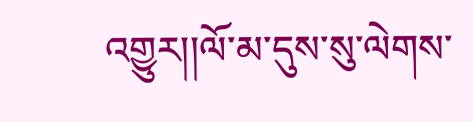འགྱུར།།ལོ་མ་དུས་སུ་ལེགས་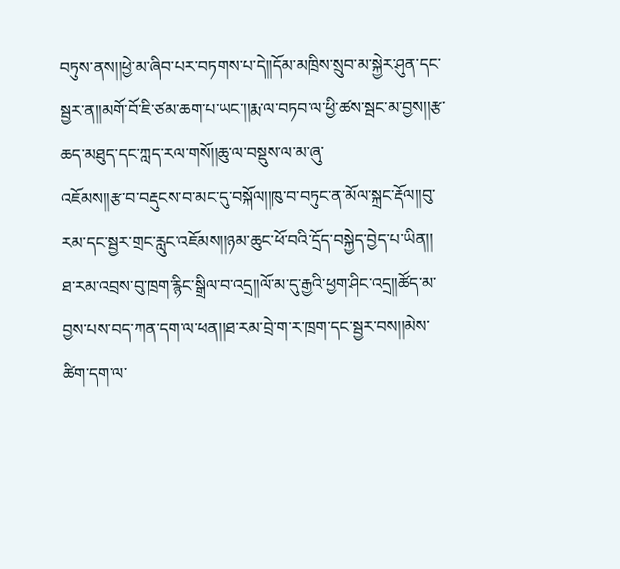བཏུས་ནས།།ཕྱེ་མ་ཞིབ་པར་བཏགས་པ་དེ།།དོམ་མཁྲིས་སྲུབ་མ་སྐྱེར་ཤུན་དང་སྦྱར་ན།།མགོ་བོ་ཇི་ཙམ་ཆག་པ་ཡང་།།རྨ་ལ་བཏབ་ལ་ཕྱི་ཚས་སྦང་མ་བྱས།།རྩ་ཆད་མཐུད་དང་ཀླད་རལ་གསོ།།ཆུ་ལ་བསྡུས་ལ་མ་ཞུ་
འཇོམས།།རྩ་བ་བརྡུངས་བ་མང་དུ་བསྐོལ།།ཁུ་བ་བཏུང་ན་མོལ་སྐྲང་རྡོལ།།བུ་རམ་དང་སྦྱར་གྲང་རླུང་འཇོམས།།ཉམ་ཆུང་ཕོ་བའི་དྲོད་བསྐྱེད་བྱེད་པ་ཡིན།།
ཐ་རམ་འབྲས་བུ་ཁྲག་རྙིང་སྒྲིལ་བ་འདྲ།།ལོ་མ་དུ་རྒྱའི་ཕྱག་ཤིང་འདྲ།།ཚོད་མ་བྱས་པས་བད་ཀན་དག་ལ་ཕན།།ཐ་རམ་བྲེ་ག་ར་ཁྲག་དང་སྦྱར་བས།།མེས་ཚིག་དག་ལ་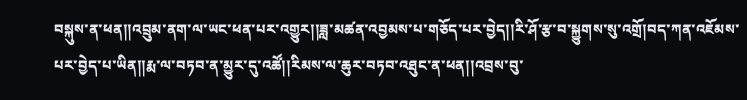བསྐུས་ན་ཕན།།འབྲུམ་ནག་ལ་ཡང་ཕན་པར་འགྱུར།།ཟླ་མཚན་འབྱམས་པ་གཅོད་པར་བྱེད།།རི་ཤོ་རྩ་བ་སྐྱུགས་སུ་འགྲོ།བད་ཀན་འཇོམས་པར་བྱེད་པ་ཡིན།།རྨ་ལ་བཏབ་ན་མྱུར་དུ་འཚོ།།རིམས་ལ་ཆུར་བཏབ་འཐུང་ན་ཕན།།འབྲས་བུ་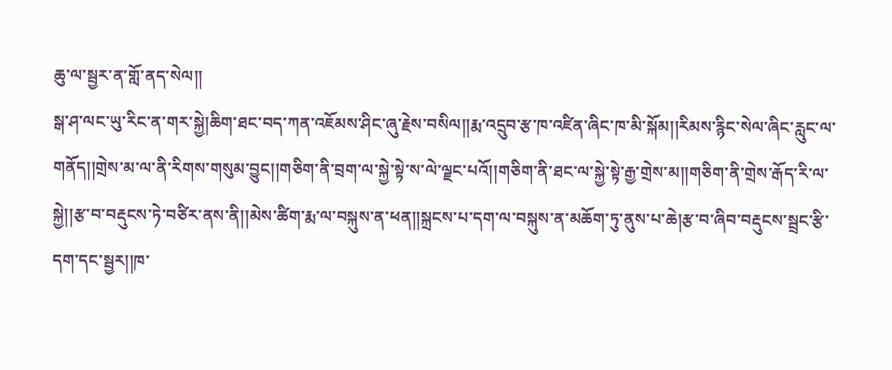ཆུ་ལ་སྦྱར་ན་གློ་ནད་སེལ།།
སྒ་ཤ་ལང་ཡུ་རིང་ན་གར་སྐྱེ།ཆིག་ཐང་བད་ཀན་འཇོམས་ཤིང་ཞུ་རྗེས་བསིལ།།རྨ་འདྲུབ་རྩ་ཁ་འཛིན་ཞིང་ཁ་མི་སྐོམ།།རིམས་རྙིང་སེལ་ཞིང་རླུང་ལ་གནོད།།གྲེས་མ་ལ་ནི་རིགས་གསུམ་བྱུང།།གཅིག་ནི་བྲག་ལ་སྐྱེ་སྟེ་ས་ལེ་ལྗང་པའོ།།གཅིག་ནི་ཐང་ལ་སྐྱེ་སྟེ་རྒྱ་གྲེས་མ།།གཅིག་ནི་གྲེས་རྒོད་རི་ལ་སྐྱེ།།རྩ་བ་བརྡུངས་ཏེ་བཙིར་ནས་ནི།།མེས་ཚིག་རྨ་ལ་བསྐུས་ན་ཕན།།སྐྲངས་པ་དག་ལ་བསྐུས་ན་མཆོག་ཏུ་ནུས་པ་ཆེ།རྩ་བ་ཞིབ་བརྡུངས་སྦྲང་རྩི་དག་དང་སྦྱར།།ཁ་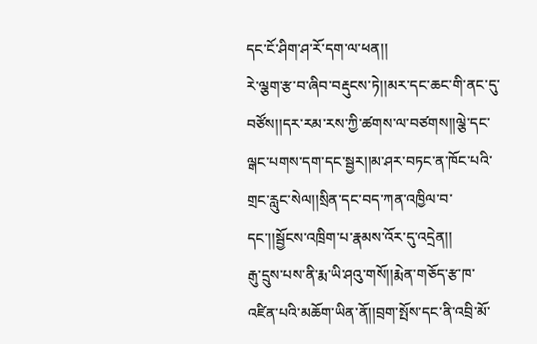དང་ངོ་ཤིག་ཤ་རོ་དག་ལ་ཕན།།
རེ་ལྕག་རྩ་བ་ཞིབ་བརྡུངས་ཏེ།།མར་དང་ཆང་གི་ནང་དུ་བཙོས།།དར་རམ་རས་ཀྱི་ཚགས་ལ་བཙགས།།ལྕེ་དང་ལྒང་པགས་དག་དང་སྦྱར།།མ་ཤར་བཏང་ན་ཁོང་པའི་གྲང་རླུང་སེལ།།སྲིན་དང་བད་ཀན་འཁྱིལ་བ་དང་།།སྦྱོངས་འཁྲིག་པ་རྣམས་འོར་དུ་འདྲེན།།
རྒུ་དྲུས་པས་ནི་རྨ་ཡི་ཤའུ་གསོ།།རྨེན་གཅོད་རྩ་ཁ་འཛིན་པའི་མཆོག་ཡིན་ནོ།།བྲག་སྤོས་དང་ནི་འབྲི་མོ་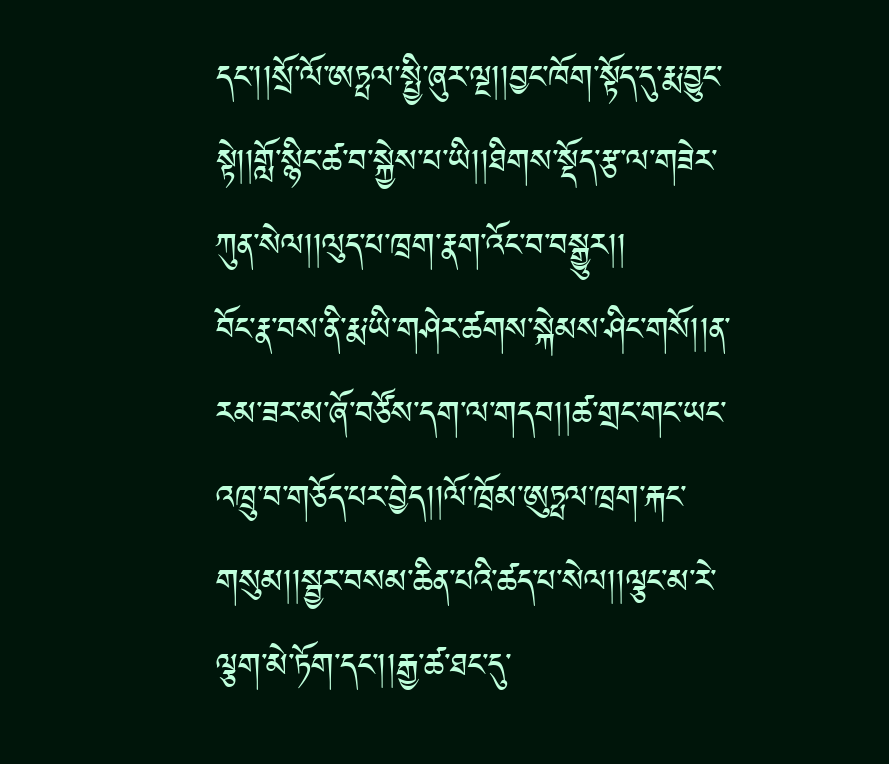དང་།།སྲོ་ལོ་ཨཏྤལ་སྤྱི་ཞུར་ལྔ།།བྱང་ཁོག་སྟོད་དུ་རྨ་བྱུང་སྟེ།།གློ་སྙིང་ཚ་བ་སྐྱེས་པ་ཡི།།ཐིགས་སྡོད་རྩ་ལ་གཟེར་ཀུན་སེལ།།ལུད་པ་ཁྲག་རྣག་འོང་བ་བསྒྱུར།།
བོང་རྣ་བས་ནི་རྨ་ཡི་གཤེར་ཚགས་སྐེམས་ཤིང་གསོ།།ན་རམ་ཟར་མ་ཞོ་བཙོས་དག་ལ་གདབ།།ཚ་གྲང་གང་ཡང་འཁྲུ་བ་གཅོད་པར་བྱེད།།ལོ་ཁྲོམ་ཨུཏྤལ་ཁྲག་རྐང་གསུམ།།སྦྱར་བསམ་ཆིན་པའི་ཚད་པ་སེལ།།ལྕང་མ་རེ་ལྕག་མེ་ཏོག་དང་།།རྒྱ་ཚ་ཐང་དུ་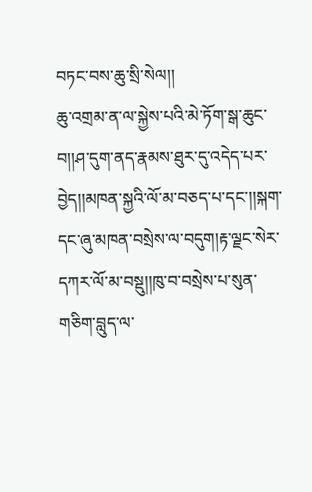བཏང་བས་ཆུ་སྲི་སེལ།།
ཆུ་འགྲམ་ན་ལ་སྐྱེས་པའི་མེ་ཏོག་སྒ་ཆུང་བ།།ཤ་དུག་ནད་རྣམས་ཐུར་དུ་འདེད་པར་བྱེད།།མཁན་སྐྱའི་ལོ་མ་བཅད་པ་དང་།།སྐག་དང་ཞུ་མཁན་བསྲེས་ལ་བདུག།རྟ་ལྗང་སེར་དཀར་ལོ་མ་བསྡུ།།ཁུ་བ་བསྲེས་པ་སུན་གཅིག་བླུད་ལ་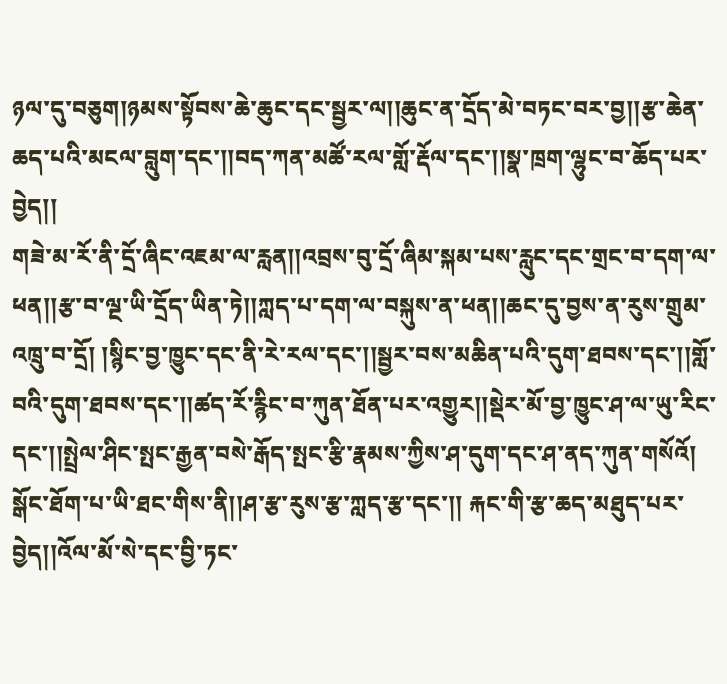ཉལ་དུ་བཅུག།ཉམས་སྟོབས་ཆེ་ཆུང་དང་སྦྱར་ལ།།ཆུང་ན་དྲོད་མེ་བཏང་བར་བྱ།།རྩ་ཆེན་ཆད་པའི་མངལ་བླུག་དང་།།བད་ཀན་མཚོ་རལ་གློ་རྡོལ་དང་།།སྣ་ཁྲག་ལྷུང་བ་ཆོད་པར་བྱེད།།
གཟེ་མ་རོ་ནི་དྲོ་ཞིང་འཇམ་ལ་རླན།།འབྲས་བུ་དྲོ་ཞིམ་སྐམ་པས་རླུང་དང་གྲང་བ་དག་ལ་ཕན།།རྩ་བ་ལྔ་ཡི་དྲོད་ཡིན་ཏེ།།ཀླད་པ་དག་ལ་བསྐུས་ན་ཕན།།ཆང་དུ་བྱས་ན་རུས་གྲུམ་འཁྲུ་བ་དྲོ། །སྙིང་བྱ་ཁྱུང་དང་ནི་རེ་རལ་དང་།།སྦྱར་བས་མཆིན་པའི་དུག་ཐབས་དང་།།གློ་བའི་དུག་ཐབས་དང་།།ཚད་རོ་རྙིང་བ་ཀུན་ཐོན་པར་འགྱུར།།སྡེར་མོ་བྱ་ཁྱུང་ཤ་ལ་ཡུ་རིང་དང་།།སྤྲེལ་ཤིང་སྤང་རྒྱན་བསེ་རྒོད་སྤང་རྩི་རྣམས་ཀྱིས་ཤ་དུག་དང་ཤ་ནད་ཀུན་གསོའོ།
སྒོང་ཐོག་པ་ཡི་ཐང་གིས་ནི།།ཤ་རྩ་རུས་རྩ་ཀླད་རྩ་དང་།། རྐང་གི་རྩ་ཆད་མཐུད་པར་བྱེད།།འོལ་མོ་སེ་དང་བྱི་ཏང་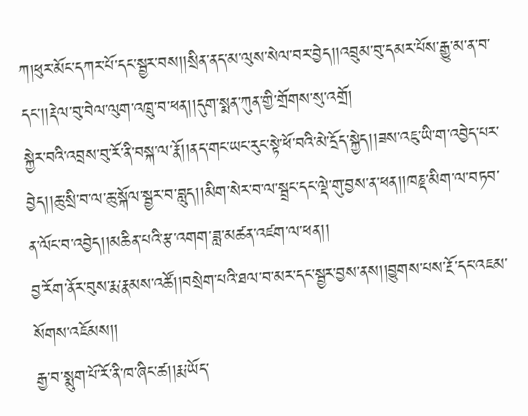ཀ།ཕུར་མོང་དཀར་པོ་དང་སྦྱར་བས།།སྲིན་ནད་མ་ལུས་སེལ་བར་བྱེད།།འབྲུམ་བུ་དམར་པོས་རྒྱུ་མ་ན་བ་དང་།།རྡེལ་བུ་བེལ་ལུག་འཁྲུ་བ་ཕན།།དུག་སྨན་ཀུན་གྱི་གྲོགས་སུ་འགྲོ།
སྐྱེར་བའི་འབྲས་བུ་རོ་ནི་བསྐ་ལ་རྣོ།།ནད་གང་ཡང་རུང་སྟེ་ཕོ་བའི་མེ་དྲོད་སྐྱེད།།ཟས་འཇུ་ཡི་ག་འབྱེད་པར་བྱེད།།ཆུ་སྲི་བ་ལ་ཆུ་སྐོལ་སྦྱར་བ་བླུད།།མིག་སེར་བ་ལ་སྦྲང་དང་ལྡེ་གུ་བྱས་ན་ཕན།།ཁཎྡ་མིག་ལ་བཏབ་ན་ལོང་བ་འབྱེད།།མཆིན་པའི་རྩ་འགག་ཟླ་མཚན་འཛག་ལ་ཕན།།
བྱ་རོག་ནོར་བུས་རྨ་རྣམས་འཚོ།།བསྲེག་པའི་ཐལ་བ་མར་དང་སྦྱར་བྱས་ནས།།བྱུགས་པས་རྔོ་དང་འཇམ་སོགས་འཇོམས།།
རྒྱ་བ་སྨུག་པོ་རོ་ནི་ཁ་ཞིང་ཚ།།རྨ་ཡོད་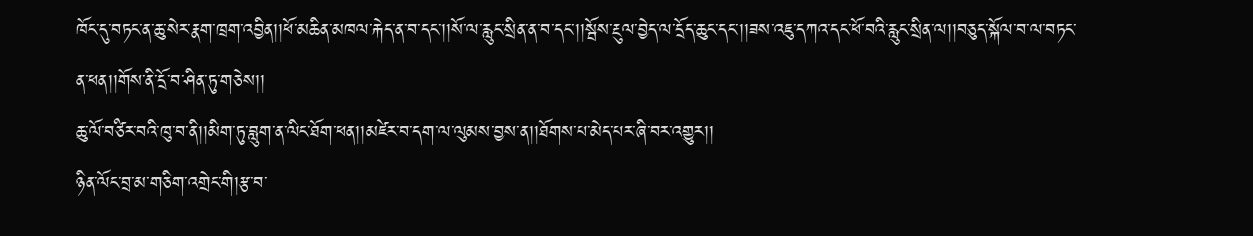ཁོང་དུ་བཏང་ན་ཆུ་སེར་རྣག་ཁྲག་འབྱིན།།ཕོ་མཆིན་མཁལ་རྐེད་ན་བ་དང་།།སོ་ལ་རླུང་སྲིན་ན་བ་དང་།།སྦོས་རྔུལ་བྱེད་ལ་དྲོད་ཆུང་དང་།།ཟས་འཇུ་དཀའ་དང་ཕོ་བའི་རླུང་སྲིན་ལ།།བཅུད་སྐོལ་བ་ལ་བཏང་ན་ཕན།།གོས་ནི་དྲོ་བ་ཤིན་ཏུ་གཅེས།།
ཆུ་ལོ་བཙིར་བའི་ཁུ་བ་ནི།།མིག་ཏུ་བླུག་ན་ལིང་ཐོག་ཕན།།མཛེར་བ་དག་ལ་ལུམས་བྱས་ན།།ཐོགས་པ་མེད་པར་ཞི་བར་འགྱུར།།
ཉིན་ལོང་བྲ་མ་གཅིག་འགྲེང་གི།རྩ་བ་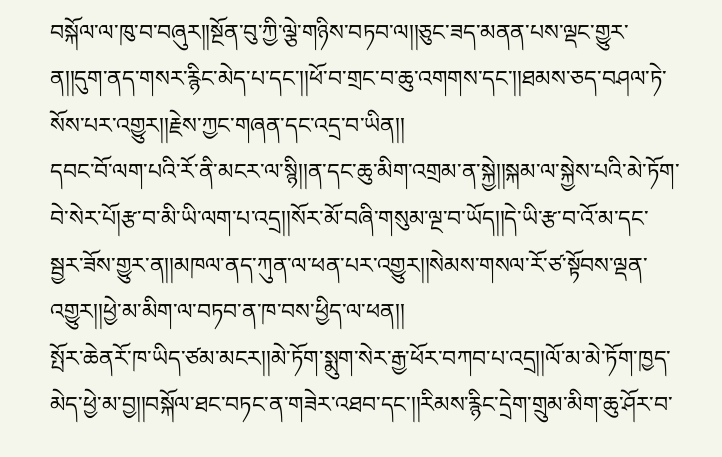བསྐོལ་ལ་ཁུ་བ་བཞུར།།སྔོན་བུ་ཀྱི་ལྕེ་གཉིས་བཏབ་ལ།།ཅུང་ཟད་མནན་པས་ལྡང་གྱུར་ན།།དུག་ནད་གསར་རྙིང་མེད་པ་དང་།།ཕོ་བ་གྲང་བ་ཆུ་འགགས་དང་།།ཐམས་ཅད་བཤལ་ཏེ་སོས་པར་འགྱུར།།རྗེས་ཀྱང་གཞན་དང་འདྲ་བ་ཡིན།།
དབང་བོ་ལག་པའི་རོ་ནི་མངར་ལ་སྙི།།ན་དང་ཆུ་མིག་འགྲམ་ན་སྐྱེ།།སྐམ་ལ་སྐྱེས་པའི་མེ་ཏོག་བེ་སེར་པོ།རྩ་བ་མི་ཡི་ལག་པ་འདྲ།།སོར་མོ་བཞི་གསུམ་ལྔ་བ་ཡོད།།དེ་ཡི་རྩ་བ་འོ་མ་དང་སྦྱར་ཟོས་གྱུར་ན།།མཁལ་ནད་ཀུན་ལ་ཕན་པར་འགྱུར།།སེམས་གསལ་རོ་ཙ་སྟོབས་ལྡན་འགྱུར།།ཕྱེ་མ་མིག་ལ་བཏབ་ན་ཁ་བས་ཕྱིད་ལ་ཕན།།
སྤོར་ཆེནརོ་ཁ་ཡིད་ཙམ་མངར།།མེ་ཏོག་སྨུག་སེར་རྒྱ་ཕོར་བཀབ་པ་འདྲ།།ལོ་མ་མེ་ཏོག་ཁྱད་མེད་ཕྱེ་མ་བྱ།།བསྐོལ་ཐང་བཏང་ན་གཟེར་འཐབ་དང་།།རིམས་རྙིང་དྲེག་གྲུམ་མིག་ཆུ་ཤོར་བ་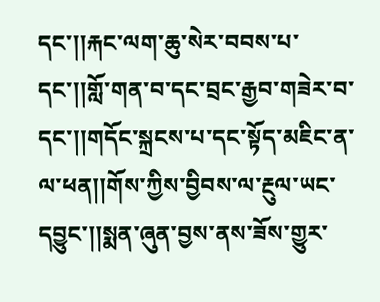དང་།།རྐང་ལག་ཆུ་སེར་བབས་པ་དང་།།གློ་གན་བ་དང་བྲང་རྒྱབ་གཟེར་བ་དང་།།གདོང་སྐྲངས་པ་དང་སྟོད་མཇིང་ན་ལ་ཕན།།གོས་ཀྱིས་བྱིབས་ལ་རྔུལ་ཡང་དབྱུང་།།སྨན་ཞུན་བྱས་ནས་ཟོས་གྱུར་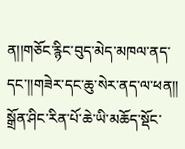ན།།གཅོང་རྙིང་བུད་མེད་མཁལ་ནད་དང་།།གཟེར་དང་ཆུ་སེར་ནད་ལ་ཕན།།
སྒྲོན་ཤིང་རིན་པོ་ཆེ་ཡི་མཆོད་སྡོང་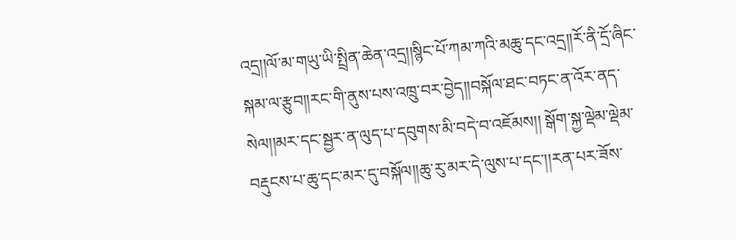འདྲ།།ལོ་མ་གཡུ་ཡི་སྤྲིན་ཆེན་འདྲ།།སྙིང་པོ་ཀམ་ཀའི་མཆུ་དང་འདྲ།།རོ་ནི་དྲོ་ཞིང་སྐམ་ལ་རྩུབ།།རང་གི་ནུས་པས་འཁྲུ་བར་བྱེད།།བསྐོལ་ཐང་བཏང་ན་འོར་ནད་སེལ།།མར་དང་སྦྱར་ན་ལུད་པ་དབུགས་མི་བདེ་བ་འཇོམས།། སྒོག་སྐྱ་ལྡེམ་ལྡེམ་བརྡུངས་པ་ཆུ་དང་མར་དུ་བསྐོལ།།ཆུ་རུ་མར་དེ་ལུས་པ་དང་།།རན་པར་ཟོས་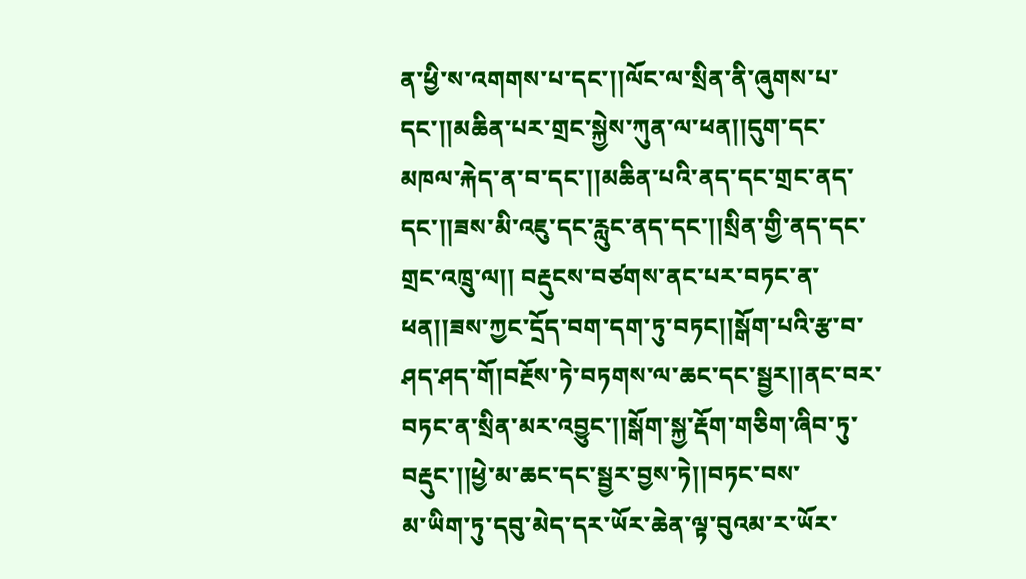ན་ཕྱི་ས་འགགས་པ་དང་།།ལོང་ལ་སྲིན་ནི་ཞུགས་པ་དང་།།མཆིན་པར་གྲང་སྐྱེས་ཀུན་ལ་ཕན།།དུག་དང་མཁལ་རྐེད་ན་བ་དང་།།མཆིན་པའི་ནད་དང་གྲང་ནད་དང་།།ཟས་མི་འཇུ་དང་རླུང་ནད་དང་།།སྲིན་གྱི་ནད་དང་གྲང་འཁྲུ་ལ།། བརྡུངས་བཙགས་ནང་པར་བཏང་ན་ཕན།།ཟས་ཀྱང་དྲོད་བག་དག་ཏུ་བཏང།།སྒོག་པའི་རྩ་བ་ཤད་ཤད་གོ།བརྔོས་ཏེ་བཏགས་ལ་ཆང་དང་སྦྱར།།ནང་བར་བཏང་ན་སྲིན་མར་འབྱུང་།།སྒོག་སྐྱ་རྡོག་གཅིག་ཞིབ་ཏུ་བརྡུང་།།ཕྱེ་མ་ཆང་དང་སྦྱར་བྱས་ཏེ།།བཏང་བས་
མ་ཡིག་ཏུ་དབུ་མེད་དར་ཡོར་ཆེན་ལྟ་བུའམ་ར་ཡོར་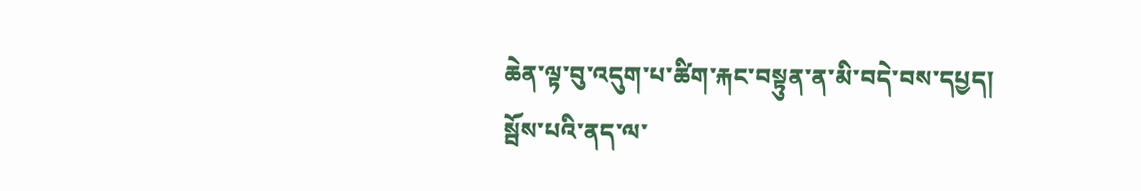ཆེན་ལྟ་བུ་འདུག་པ་ཚིག་རྐང་བསྟུན་ན་མི་བདེ་བས་དཔྱད།
སྦོས་པའི་ནད་ལ་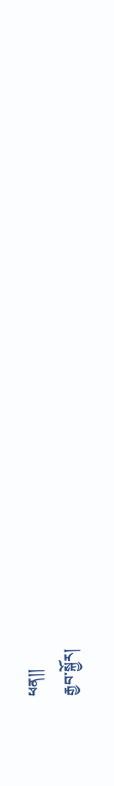ཕན།།
རྒྱབ་སྐྱོར།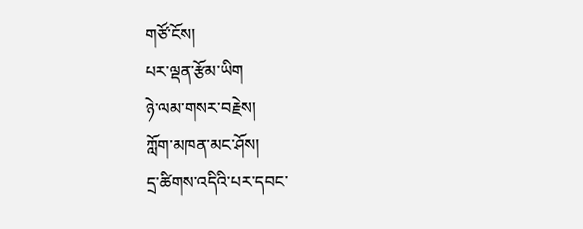གཙོ་ངོས།
པར་ལྡན་རྩོམ་ཡིག
ཉེ་ལམ་གསར་བརྗེས།
ཀློག་མཁན་མང་ཤོས།
དྲ་ཚིགས་འདིའི་པར་དབང་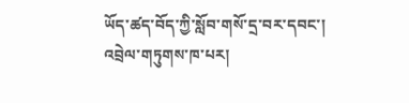ཡོད་ཚད་བོད་ཀྱི་སློབ་གསོ་དྲ་བར་དབང་།
འབྲེལ་གཏུགས་ཁ་པར།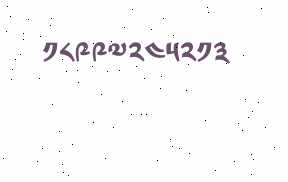༡༨༩༩༧༢༤༥༢༡༣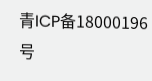青ICP备18000196号